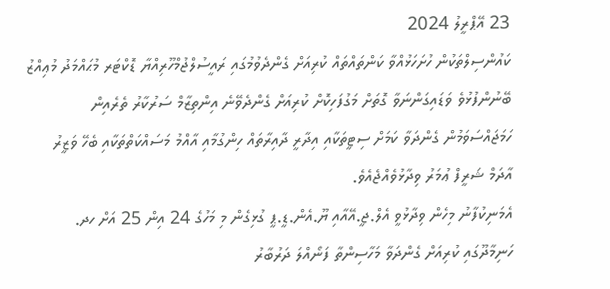23 އޭޕްރީލު 2024
ކައުންސިލްތަކުން ހުށަހަޅުއްވާ ކަންތައްތައް ކުރިއަށް ގެންދެވުމުގައި ރައީސުލްޖުމްހޫރިއްޔާ ޑޮކްޓަރ މުޙައްމަދު މުޢިއްޒު ބޭނުންފުޅުވެ ވަޑައިގަންނަވާ ގޮތަށް މަގުފަހިކޮށް ކުރިއަށް ގެންދެވޭނެ އިންތިޒާމް ސަރުކާރު ތެރެއިން ހަމަޖައްސަވަމުން ގެންދަވާ ކަމަށް ސިޓީތަކާއި އިދާރީ ދާއިރާތައް ހިންގުމާއި އާއްމު މަސައްކަތްތަކާއި ބެހޭ ވަޒީރު އާދަމް ޝަރީފް ޢުމަރު ވިދާޅުވެއްޖެއެވެ.
އެމަނިކުފާނު މިހެން ވިދާޅުވީ އެލް.ޖީ.އޭއާއި ޔޫ.އެން.ޑީ.ޕީ ގުޅިގެން މި މަހުގެ 24 އިން 25 އަށް ހދ. ހަނިމާދޫގައި ކުރިއަށް ގެންދަވާ މަހާސިންތާ ފަނޯއްލަ ދަރުބާރު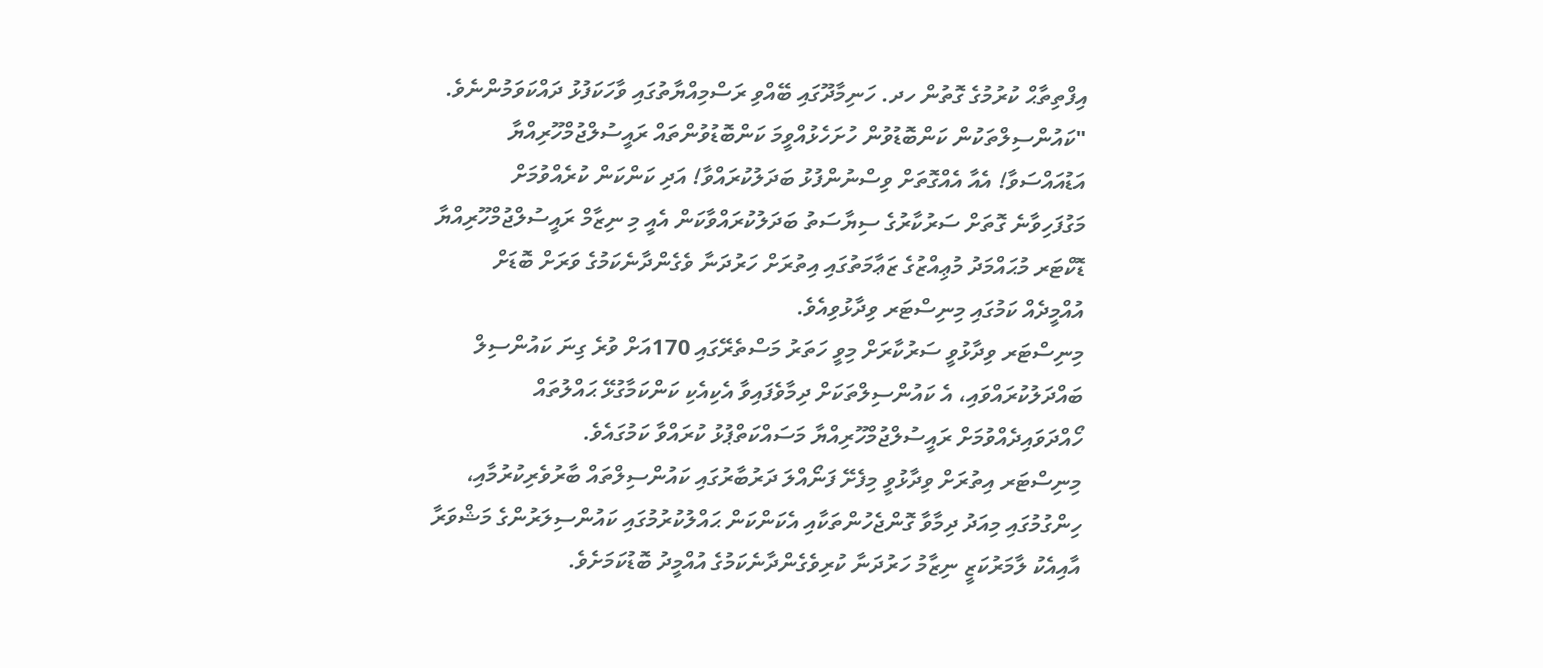އިފްތިތާޙް ކުރުމުގެ ގޮތުން ހދ. ހަނިމާދޫގައި ބޭއްވި ރަސްމިއްޔާތުގައި ވާހަކަފުޅު ދައްކަވަމުންނެވެ.
"ކައުންސިލްތަކުން ކަންބޮޑުވުން ހުށަހެޅުއްވީމަ ކަންބޮޑުވުންތައް ރައީސުލްޖުމްހޫރިއްޔާ އަޑުއައްސަވާ! އެއާ އެއްގޮތަށް ވިސްނުންފުޅު ބަދަލުކުރައްވާ! އަދި ކަންކަން ކުރެއްވުމަށް މަގުފަހިވާނެ ގޮތަށް ސަރުކާރުގެ ސިޔާސަތު ބަދަލުކުރައްވާކަން އެއީ މި ނިޒާމް ރައީސުލްޖުމްހޫރިއްޔާ ޑޮކްޓަރ މުޙައްމަދު މުޢިއްޒުގެ ޒަޢާމަތުގައި އިތުރަށް ހަރުދަނާ ވެގެންދާނެކަމުގެ ވަރަށް ބޮޑަށް އުއްމީދެއް ކަމުގައި މިނިސްޓަރ ވިދާޅުވިއެވެ.
މިނިސްޓަރ ވިދާޅުވީ ސަރުކާރަށް މިވީ ހަތަރު މަސްތެރޭގައި 170އަށް ވުރެ ގިނަ ކައުންސިލް ބައްދަލުކުރައްވައި، އެ ކައުންސިލްތަކަށް ދިމާވެފައިވާ އެކިއެކި ކަންކަމާގުޅޭ ޙައްލުތައް ހޯއްދަވައިދެއްވުމަށް ރައީސުލްޖުމްހޫރިއްޔާ މަސައްކަތްޕުޅު ކުރައްވާ ކަމުގައެވެ.
މިނިސްޓަރ އިތުރަށް ވިދާޅުވީ މިފެށޭ ފަނޯއްލަ ދަރުބާރުގައި ކައުންސިލްތައް ބާރުވެރިކުރުމާއި، ހިންގުމުގައި މިއަދު ދިމާވާ ގޮންޖެހުންތަކާއި އެކަންކަން ޙައްލުކުރުމުގައި ކައުންސިލަރުންގެ މަޝްވަރާ އާއިއެކު ލާމަރުކަޒީ ނިޒާމު ހަރުދަނާ ކުރިވެގެންދާނެކަމުގެ އުއްމީދު ބޮޑުކަމަށެވެ.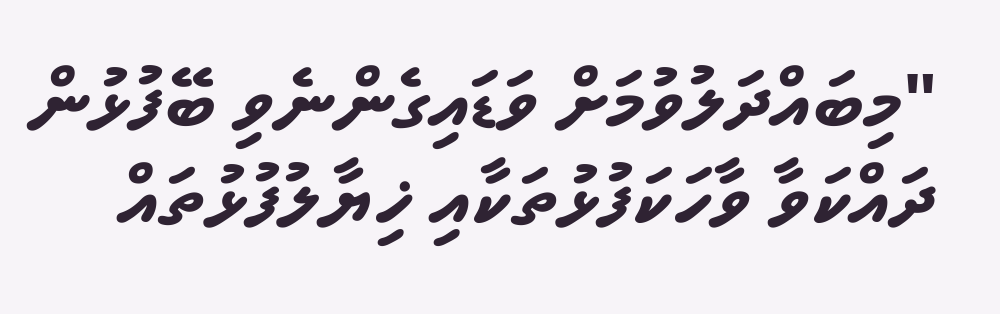"މިބައްދަލުވުމަށް ވަޑައިގެންނެވި ބޭފުޅުން ދައްކަވާ ވާހަކަފުޅުތަކާއި ޚިޔާލުފުޅުތައް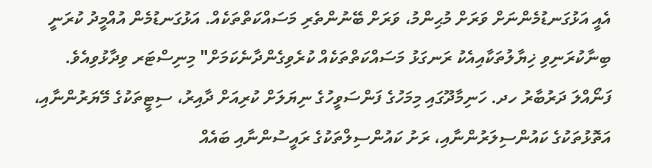އެއީ އަޅުގަނޑުމެންނަށް ވަރަށް މުޙިންމު، ވަރަށް ބޭނުންތެރި މަސައްކަތްތަކެއް. އަޅުގަނޑުމެން އުއްމީދު ކުރަނީ ބިނާކުރަނިވި ޚިޔާލުތަކާއިއެކު ރަނގަޅު މަސައްކަތްތަކެއް ކުރެވިގެންދާނެކަމަށް" މިނިސްޓަރ ވިދާޅުވިއެވެ.
ފަނޯއްލަ ދަރުބާރު ހދ. ހަނިމާދޫގައި މިމަހުގެ ފަންސަވީހުގެ ނިޔަލަށް ކުރިއަށް ދާއިރު، ސިޓީތަކުގެ މޭޔަރުންނާއި، އަތޮޅުތަކުގެ ކައުންސިލަރުންނާއި، ރަށު ކައުންސިލްތަކުގެ ރައީސުންނާއި ބައެއް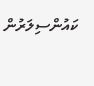ކައުންސިލަރުން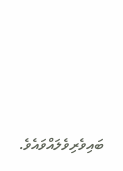ބައިވެރިވެލައްވައެވެ.